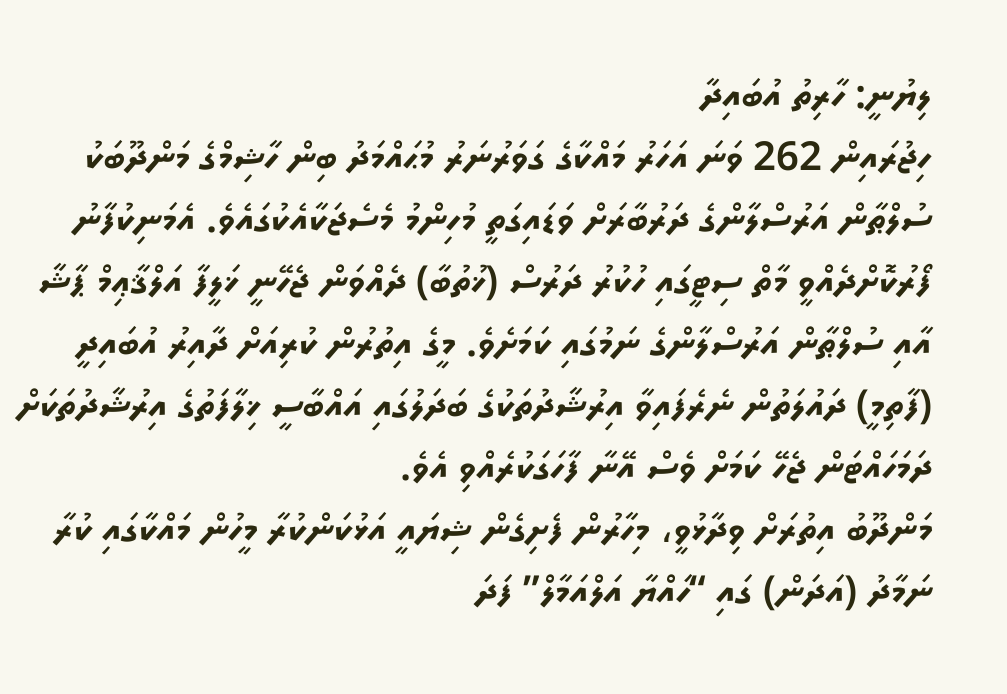ލިޔުނީ: ހާރިތު އުބައިދާ
ހިޖުރައިން 262 ވަނަ އަހަރު މައްކާގެ ގަވަރުނަރު މުޙައްމަދު ބިން ހާޝިމްގެ މަންދޫބަކު ސުލްޠާން އަރުސްލާންގެ ދަރުބާރަށް ވަޑައިގަތީ މުހިންމު މެސެޖަކާއެކުގައެވެ. އެމަނިކުފާނު ފޯރުކޮށްދެއްވީ މާތް ސިޓީގައި ހުކުރު ދަރުސް (ޚުތުބާ) ދެއްވަން ޖެހޭނީ ޚަލީފާ އަލްޤާޢިމް ޕާޝާ އާއި ސުލްޠާން އަރުސްލާންގެ ނަމުގައި ކަމަށެވެ. މީގެ އިތުރުން ކުރިއަށް ދާއިރު އުބައިދީ (ފާތިމީ) ދައުލަތުން ނެރެފައިވާ އިރުޝާދުތަކުގެ ބަދަލުގައި އައްބާސީ ޚިލާފަތުގެ އިރުޝާދުތަކަށް ދަމަހައްޓަން ޖެހޭ ކަމަށް ވެސް އޭނާ ފާހަގަކުރެއްވި އެވެ.
މަންދޫބު އިތުރަށް ވިދާޅުވީ، މިހާރުން ފެށިގެން ޝިޔައީ އަޅުކަންކުރާ މީހުން މައްކާގައި ކުރާ ނަމާދު (އަދަން) ގައި “ހައްޔާ އަލްއަމާލް” ފަދަ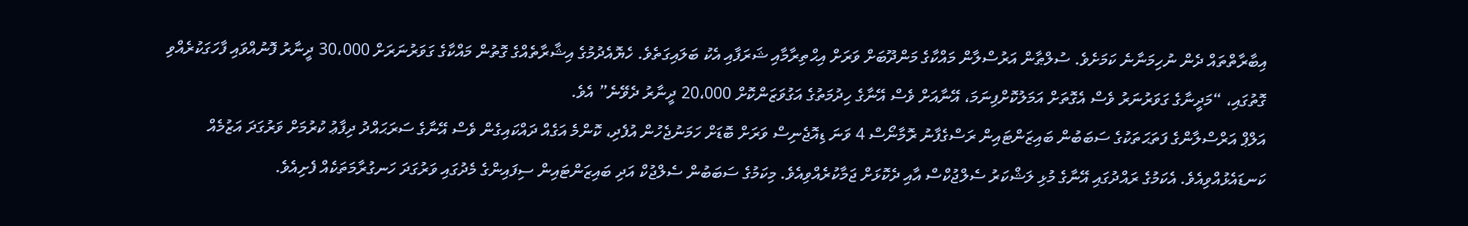އިބާރާތްތައް ދެން ނުހިމަނާނެ ކަމަށެވެ. ސުލްޠާން އަރުސްލާން މައްކާގެ މަންދޫބަށް ވަރަށް އިޙްތިރާމާއި ޝަރަފާއި އެކު ބަލައިގަތެވެ. ހެޔޮއެދުމުގެ އިޝާރާތެއްގެ ގޮތުން މައްކާގެ ގަވަރުނަރަށް 30،000 ދީނާރު ފޮނުއްވައި ފާހަގަކުރެއްވި ގޮތުގައި، “މަދީނާގެ ގަވަރުނަރު ވެސް އެގޮތަށް އަމަލުކޮށްފިނަމަ، އޭނާއަށް ވެސް އޭނާގެ ހިދުމަތުގެ އަގުވަޒަންކޮށް 20،000 ދީނާރު ދެވޭނެ” އެވެ.
އަލްޕް އަރްސްލާންގެ ފަތަޙަތަކުގެ ސަބަބުން ބައިޒަންޓައިން ރަސްގެފާނު ރޮމާނޯސް 4 ވަނަ ޑިއޮޖެނިސް ވަރަށް ބޮޑަށް ހަމަނުޖެހުން އުފެދި، ކޮންމެ އަގެއް ދައްކައިގެން ވެސް އޭނާގެ ސަރަޙައްދު ދިފާޢު ކުރުމަށް ވަރުގަދަ އަޒުމެއް ކަނޑައެޅުއްވިއެވެ. އެކަމުގެ ރައްދުގައި އޭނާގެ މުޅި ލަޝްކަރު ސެލްޖުކްސް އާއި ދެކޮޅަށް ޖަމާކުރެއްވިއެވެ. މިކަމުގެ ސަބަބުން ސެލްޖުކް އަދި ބައިޒަންޓައިން ސިފައިންގެ މެދުގައި ވަރުގަދަ ހަނގުރާމަތަކެއް ފެށިއެވެ.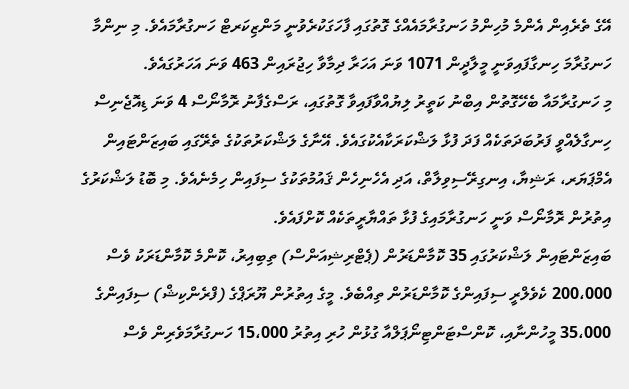އޭގެ ތެރެއިން އެންމެ މުހިންމު ހަނގުރާމައެއްގެ ގޮތުގައި ފާހަގަކުރެވުނީ މަންޒިކަރޓް ހަނގުރާމައެވެ. މި ނިންމާ ހަނގުރާމަ ހިނގާފައިވަނީ މީލާދީން 1071 ވަނަ އަހަރާ ދިމާވާ ހިޖުރައިން 463 ވަނަ އަހަރުގައެވެ.
މި ހަނގުރާމައާ ބެހޭގޮތުން އިބްނު ކަތީރު ލިޔުއްވާފައިވާ ގޮތުގައި، ރަސްގެފާނު ރޮމާނޯސް 4 ވަނަ ޑިއޮޖެނިސް ހިނގާލެއްވީ ފަރުބަދަތަކެއް ފަދަ ފުޅާ ލަޝްކަރަކާއެކުގައެވެ. އޭނާގެ ލަޝްކަރުތަކުގެ ތެރޭގައި ބައިޒަންޓައިން އެމްޕަޔަރ، ރަޝިޔާ، އިނގިރޭސިވިލާތް، އަދި އެހެނިހެން ޤައުމުތަކުގެ ސިފައިން ހިމެނެއެވެ. މި ބޮޑު ލަޝްކަރުގެ އިތުރުން ރޮމާނޯސް ވަނީ ހަނގުރާމައިގެ ފުޅާ ތައްޔާރީތަކެއް ކޮށްފައެވެ.
ބައިޒަންޓައިން ލަޝްކަރުގައި 35 ކޮމާންޑަރުން (ޕެޓްރިޝިއަންސް) ތިބިއިރު، ކޮންމެ ކޮމާންޑަރަކު ވެސް 200،000 ކެވެލްރީ ސިފައިންގެ ކޮމާންޑަރުން ތިއްބެވެ. މީގެ އިތުރުން ޔޫރަޕްގެ (ފްރެންކިޝް) ސިފައިންގެ 35،000 މީހުންނާއި، ކޮންސްޓަންޓިނޯޕަލްއާ ގުޅުން ހުރި އިތުރު 15،000 ހަނގުރާމަވެރިން ވެސް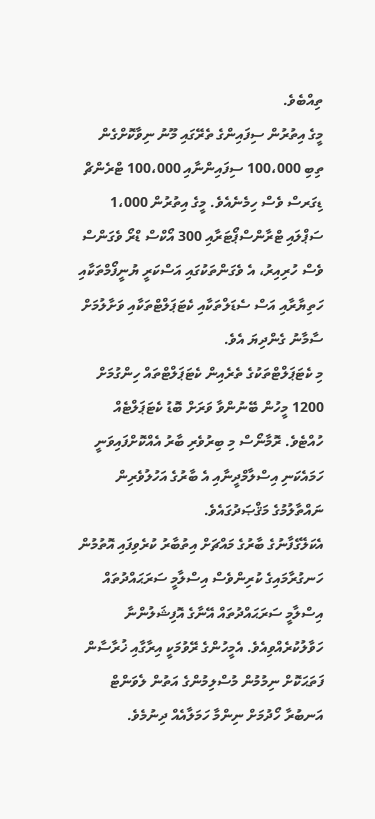ތިއްބެވެ.
މީގެ އިތުރުން ސިފައިންގެ ތެރޭގައި މޫނު ނިވާކޮށްގެން ތިބި 100،000 ސިފައިންނާއި 100،000 ޓްރެންޗް ޑިގަރސް ވެސް ހިމެނެއެވެ. މީގެ އިތުރުން 1،000 ސަޕްލައި ޓްރާންސްޕޯޓަރާއި 300 އޯކްސް ޑްރޯ ވެގަންސް ވެސް ހުރިއިރު، އެ ވެގަންތަކުގައި އަސްކަރީ ޔުނީފޯމްތަކާއި ހަތިޔާރާއި އަސް ސެޑަލްތަކާއި ކެޓަޕަލްޓްތަކާއި ވަށާލުމަށް ސާމާނު ގެންދިޔަ އެވެ.
މި ކެޓަޕަލްޓްތަކުގެ ތެރެއިން ކެޓަޕަލްޓްތައް ހިންގުމަށް 1200 މީހުން ބޭނުންވާ ވަރަށް ބޮޑު ކެޓަޕަލްޓެއް ހުއްޓެވެ. ރޮމާނޯސް މި ބިރުވެރި ބާރު އެއްކޮށްފައިވަނީ ހަމައެކަނި އިސްލާމްދީނާއި އެ ބާރުގެ އަހުލުވެރިން ނައްތާލުމުގެ މަޤްޞަދުގައެވެ.
އެކަލޭގެފާނުގެ ބާރުގެ މައްޗަށް އިތުބާރު ކުރެވިފައި އޮތުމުން ހަނގުރާމައިގެ ކުރިންވެސް އިސްލާމީ ސަރަޙައްދުތައް އިސްލާމީ ސަރަޙައްދުތައް އޭނާގެ އޮފިޝަލުންނާ ހަވާލުކުރެއްވިއެވެ. އެމީހުންގެ ރޭވުމަކީ އިރާގާއި ޚުރާސާން ފަތަޙަކޮށް ނިމުމުން މުސްލިމުންގެ އަތުން ލެވަންޓް އަނބުރާ ހޯދުމަށް ނިންމާ ހަމަލާއެއް ދިނުމެވެ.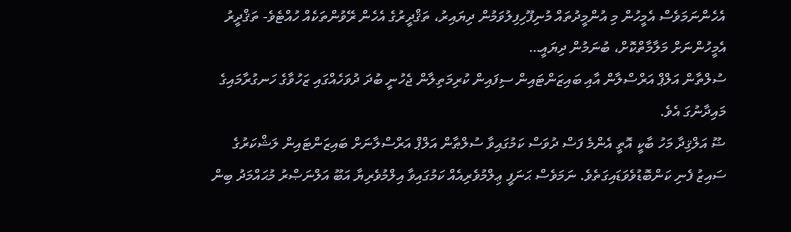އެހެންނަމަވެސް އެމީހުން މި އުންމީދުތައް މުނިފޫހިފިލުވަމުން ދިޔައިރު، ތަޤްދީރުގެ އެހެން ރޭވުންތަކެއް ހުއްޓެވެ- ތަޤްދީރު އެމީހުންނަށް މަލާމާތްކޮށް، ބުނަމުން ދިޔައީ…
ސުލްތާން އަލްޕް އަރްސްލާން އާއި ބައިޒަންޓައިން ސިފައިން ކުރިމަތިލާން ޖެހުނީ ބުދަ ދުވަހެއްގައި ޒަހުވާގެ ހަނގުރާމައިގެ މައިދާނުގަ އެވެ.
ޟޫ އަލްޤިދާ މަހު ބާކީ އޮތީ އެންމެ ފަސް ދުވަސް ކަމުގައިވާ ސުލްޠާން އަލްޕް އަރްސްލާނަށް ބައިޒަންޓައިން ލަޝްކަރުގެ ސައިޒު ފެނި ކަންބޮޑުވެވަޑައިގަތެވެ. ނަމަވެސް ޙަނަފީ ޢިލްމުވެރިއެއް ކަމުގައިވާ އިލްމުވެރިޔާ އަބޫ އަލްނަޞްރު މުޙައްމަދު ބިން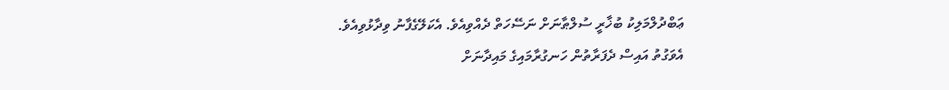ޢަބްދުލްމަލިކު ބުޚާރީ ސުލްޠާނަށް ނަސޭހަތް ދެއްވިއެވެ. އެކަލޭގެފާނު ވިދާޅުވިއެވެ.
އެވަގުތު އައިސް ދެފަރާތުން ހަނގުރާމައިގެ މައިދާނަށް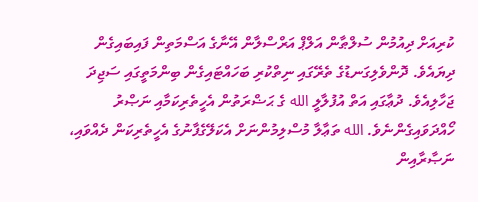ކުރިއަށް ދިއުމުން ސުލްޠާން އަލްޕް އަރްސްލާން އޭނާގެ އަސްމަތިން ފައިބައިގެން ދިޔައެވެ. ދޮންވެލިގަނޑުގެ ތެރޭގައި ނިތްކުރި ބަހައްޓައިގެން ބިންމަތީގައި ސަޖިދަ ޖަހާލިއެވެ. ދުޢާގައި އަތް އުފުލާލީ الله ގެ ޙަޟްރަތުން އެހީތެރިކަމާއި ނަޞްރު ހޯއްދަވައިގެންނެވެ. الله ތަޢާލާ މުސްލިމުންނަށް އެކަލޭގެފާނުގެ އެހީތެރިކަން ދެއްވައި، ނަޞާރާއިން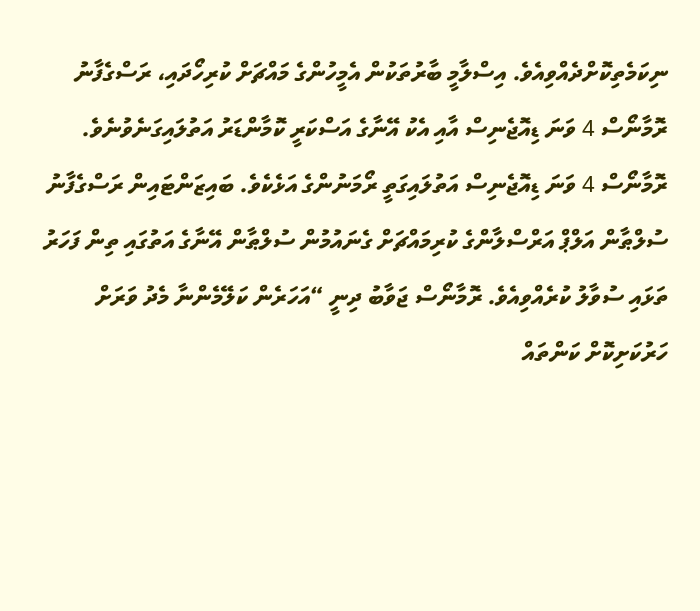ނިކަމެތިކޮށްދެއްވިއެވެ. އިސްލާމީ ބާރުތަކުން އެމީހުންގެ މައްޗަށް ކުރިހޯދައި، ރަސްގެފާނު ރޮމާނޯސް 4 ވަނަ ޑިއޮޖެނިސް އާއި އެކު އޭނާގެ އަސްކަރީ ކޮމާންޑަރު އަތުލައިގަނެވުނެވެ.
ރޮމާނޯސް 4 ވަނަ ޑިއޮޖެނިސް އަތުލައިގަތީ ރޯމަނުންގެ އަޅެކެވެ. ބައިޒަންޓައިން ރަސްގެފާނު ސުލްޠާން އަލްޕް އަރްސްލާންގެ ކުރިމައްޗަށް ގެނައުމުން ސުލްޠާން އޭނާގެ އަތުގައި ތިން ފަހަރު ތަޅައި ސުވާލު ކުރެއްވިއެވެ. ރޮމާނޯސް ޖަވާބު ދިނީ “އަހަރެން ކަލޭމެންނާ މެދު ވަރަށް ހަރުކަށިކޮށް ކަންތައް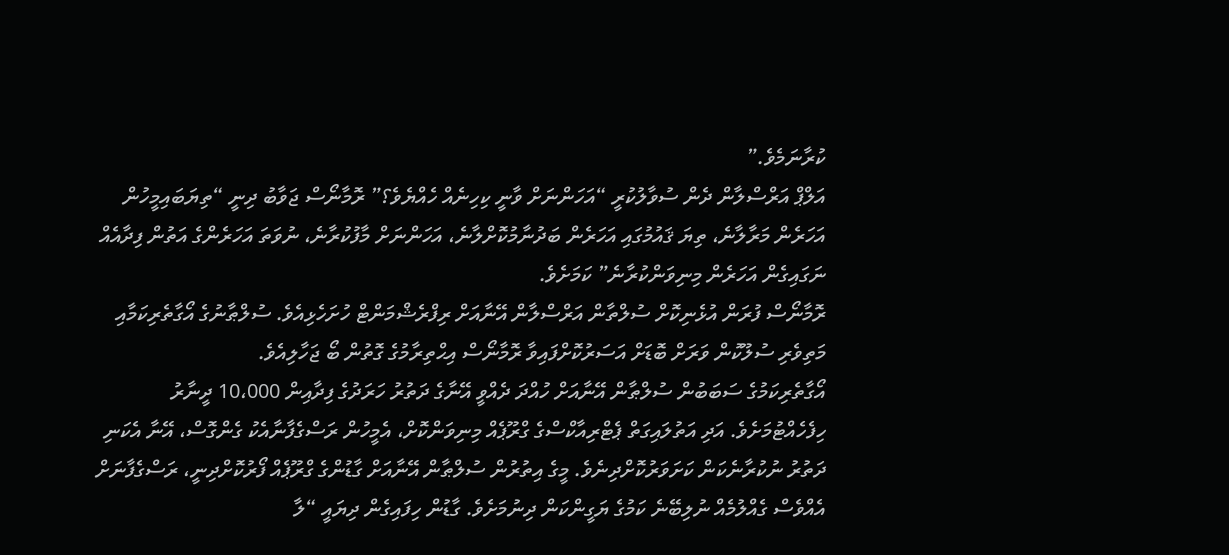ކުރާނަމެވެ.”
އަލްޕް އަރްސްލާން ދެން ސުވާލުކުރީ “އަހަންނަށް ވާނީ ކިހިނެއް ހެއްޔެވެ؟” ރޮމާނޯސް ޖަވާބު ދިނީ “ތިޔަބައިމީހުން އަހަރެން މަރާލާނެ، ތިޔަ ޤައުމުގައި އަހަރެން ބަދުނާމުކޮށްލާނެ، އަހަންނަށް މާފުކުރާނެ، ނުވަތަ އަހަރެންގެ އަތުން ފިދާއެއް ނަގައިގެން އަހަރެން މިނިވަންކުރާނެ” ކަމަށެވެ.
ރޮމާނޯސް ފުރަން އުޅެނިކޮށް ސުލްތާން އަރްސްލާން އޭނާއަށް ރިފްރެޝްމަންޓް ހުށަހެޅިއެވެ. ސުލްޠާނުގެ އޯގާތެރިކަމާއި މަތިވެރި ސުލޫކުން ވަރަށް ބޮޑަށް އަސަރުކޮށްފައިވާ ރޮމާނޯސް އިޙްތިރާމުގެ ގޮތުން ބޯ ޖަހާލިއެވެ.
އޯގާތެރިކަމުގެ ސަބަބުން ސުލްޠާން އޭނާއަށް ހުއްދަ ދެއްވީ އޭނާގެ ދަތުރު ހަރަދުގެ ފިދާއިން 10،000 ދީނާރު ހިފެހެއްޓުމަށެވެ. އަދި އަތުލައިގަތް ޕެޓްރިއާކްސްގެ ގްރޫޕެއް މިނިވަންކޮށް، އެމީހުން ރަސްގެފާނާއެކު ގެންގޮސް، އޭނާ އެކަނި ދަތުރު ނުކުރާނެކަން ކަށަވަރުކޮށްދިނެވެ. މީގެ އިތުރުން ސުލްޠާން އޭނާއަށް ގާޑުންގެ ގްރޫޕެއް ފޯރުކޮށްދިނީ، ރަސްގެފާނަށް އެއްވެސް ގެއްލުމެއް ނުލިބޭނެ ކަމުގެ ޔަގީންކަން ދިނުމަށެވެ. ގާޑުން ހިފައިގެން ދިޔައީ “ލާ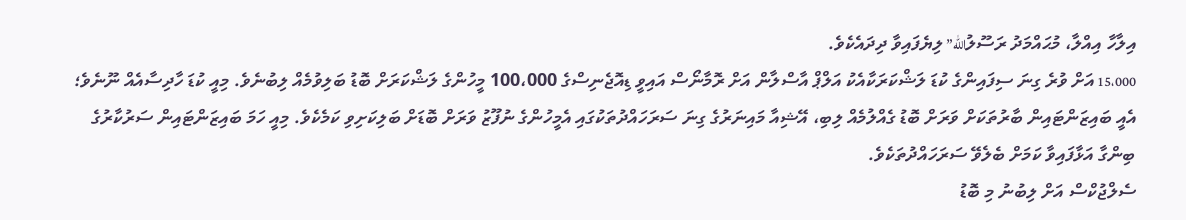އިލާހާ އިއްލާ، މުޙައްމަދު ރަސޫލުالله” ލިޔެފައިވާ ދިދައެކެވެ.
15،000 އަށް ވުރެ ގިނަ ސިފައިންގެ ކުޑަ ލަޝްކަރަކާއެކު އަލްޕް އާސްލާން އަށް ރޮމާނޯސް އައިވީ ޑިއޮޖެނިސްގެ 100،000 މީހުންގެ ލަޝްކަރަށް ބޮޑު ބަލިވުމެއް ލިބުނެވެ. މިއީ ކުޑަ ހާދިސާއެއް ނޫނެވެ؛ އެއީ ބައިޒަންޓައިން ބާރުތަކަށް ވަރަށް ބޮޑު ގެއްލުމެއް ލިބި، އޭޝިއާ މައިނަރުގެ ގިނަ ސަރަހައްދުތަކުގައި އެމީހުންގެ ނުފޫޒު ވަރަށް ބޮޑަށް ބަލިކަށިވި ކަމެކެވެ. މިއީ ހަމަ ބައިޒަންޓައިން ސަރުކާރުގެ ބިންގާ އަޅާފައިވާ ކަމަށް ބެލެވޭ ސަރަހައްދުތަކެވެ.
ސެލްޖުކްސް އަށް ލިބުނު މި ބޮޑު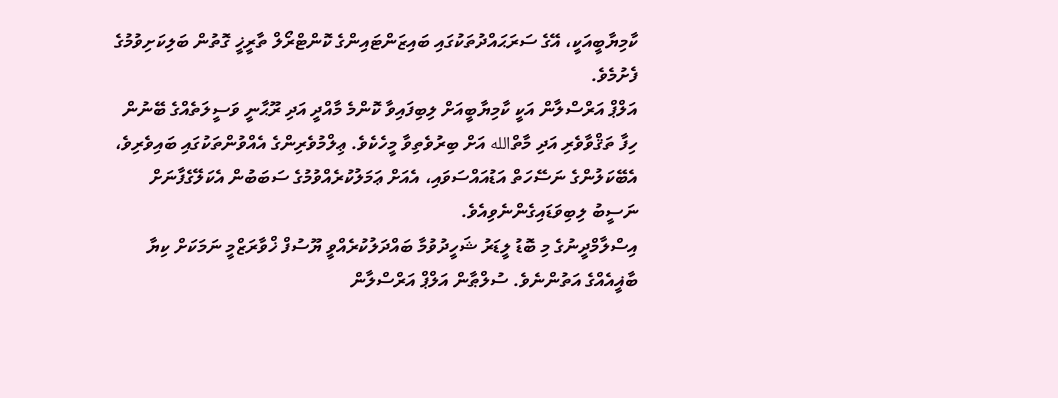ކާމިޔާބީއަކީ، އޭގެ ސަރަޙައްދުތަކުގައި ބައިޒަންޓައިންގެ ކޮންޓްރޯލް ތާރީޚީ ގޮތުން ބަލިކަށިވުމުގެ ފެށުމެވެ.
އަލްޕް އަރްސްލާން އަކީ ކާމިޔާބީއަށް ލިބިފައިވާ ކޮންމެ މާއްދީ އަދި ރޫޙާނީ ވަސީލަތެއްގެ ބޭނުން ހިފާ ތަޤްވާވެރި އަދި މާތްالله އަށް ބިރުވެތިވާ މީހެކެވެ. ޢިލްމުވެރިންގެ އެއްވުންތަކުގައި ބައިވެރިވެ، އެބޭކަލުންގެ ނަސޭހަތް އަޑުއައްސަވައި، އެއަށް ޢަމަލުކުރެއްވުމުގެ ސަބަބުން އެކަލޭގެފާނަށް ނަސީބު ލިބިވަޑައިގެންނެވިއެވެ.
އިސްލާމްދީނުގެ މި ބޮޑު ލީޑަރު ޝަހީދުވުމާ ބައްދަލުކުރެއްވީ ޔޫސުފް ޚްވާރަޒްމީ ނަމަކަށް ކިޔާ ބާޣީއެއްގެ އަތުންނެވެ. ސުލްޠާން އަލްޕް އަރްސްލާން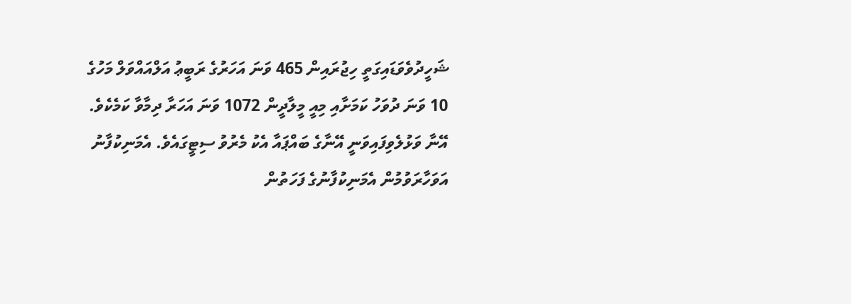ޝަހީދުވެވަޑައިގަތީ ހިޖުރައިން 465 ވަނަ އަހަރުގެ ރަބީޢު އަލްއައްވަލް މަހުގެ 10 ވަނަ ދުވަހު ކަމަށާއި މިއީ މީލާދީން 1072 ވަނަ އަހަރާ ދިމާވާ ކަމެކެވެ. އޭނާ ވަޅުލެވިފައިވަނީ އޭނާގެ ބައްޕައާ އެކު މެރުވު ސިޓީގައެވެ. އެމަނިކުފާނު އަވަހާރަވުމުން އެމަނިކުފާނުގެ ފަހަތުން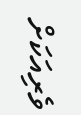ވެރިއަކަށް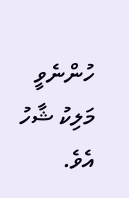ހުންނެވީ މަލިކު ޝާހު އެވެ.